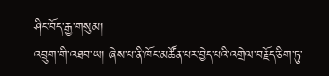ཤིང་བོད་རྒྱ་གསུམ།
འབྲུག་གི་འཐབ་ཡ། ཞེས་པ་ནི་ཁོང་མཚོན་པར་བྱེད་པའི་འགྲེལ་བརྗོད་ཅིག་ཏུ་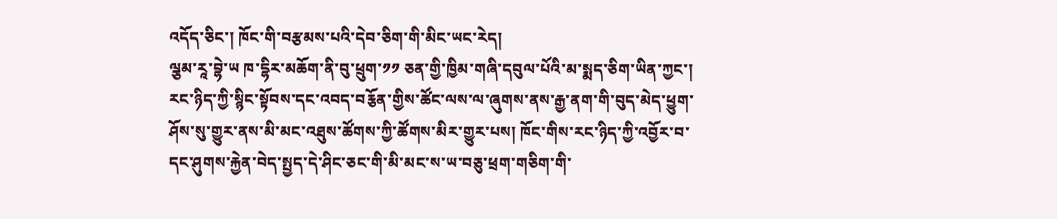འདོད་ཅིང་། ཁོང་གི་བརྩམས་པའི་དེབ་ཅིག་གི་མིང་ཡང་རེད།
ལྕམ་རཱ་བྷེ་ཡ ཁ་དྷིར་མཆོག་ནི་བུ་ཕྲུག་༡༡ ཅན་གྱི་ཁྱིམ་གཞི་དབུལ་པོའི་མ་སྨད་ཅིག་ཡིན་ཀྱང་། རང་ཉིད་ཀྱི་སྙིང་སྟོབས་དང་འབད་བརྕོན་གྱིས་ཚོང་ལས་ལ་ཞུགས་ནས་རྒྱ་ནག་གི་བུད་མེད་ཕྱུག་ཤོས་སུ་གྱུར་ནས་མི་མང་འཐུས་ཚོགས་ཀྱི་ཚོགས་མིར་གྱུར་པས། ཁོང་གིས་རང་ཉིད་ཀྱི་འབྱོར་བ་དང་ཤུགས་རྐྱེན་བེད་སྤྱད་དེ་ཤིང་ཅང་གི་མི་མང་ས་ཡ་བཅུ་ཕྲག་གཅིག་གི་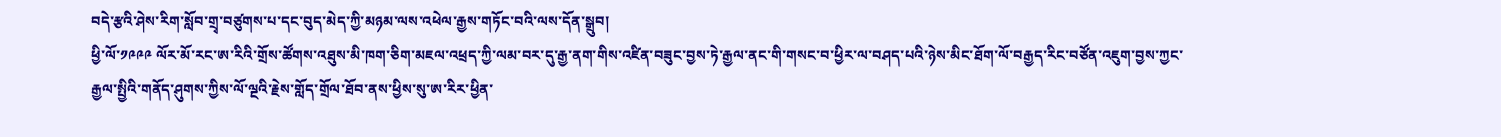བདེ་རྩའི་ཤེས་རིག་སློབ་གྲྭ་བཙུགས་པ་དང་བུད་མེད་ཀྱི་མཉམ་ལས་འཕེལ་རྒྱས་གཏོང་བའི་ལས་དོན་སྒྲུབ།
ཕྱི་ལོ་༡༩༩༩ ལོར་མོ་རང་ཨ་རིའི་གྲོས་ཚོགས་འཐུས་མི་ཁག་ཅིག་མཇལ་འཕྲད་ཀྱི་ལམ་བར་དུ་རྒྱ་ནག་གིས་འཛིན་བཟུང་བྱས་ཏེ་རྒྱལ་ནང་གི་གསང་བ་ཕྱིར་ལ་བཤད་པའི་ཉེས་མིང་ཐོག་ལོ་བརྒྱད་རིང་བཙོན་འཇུག་བྱས་ཀྱང་རྒྱལ་སྤྱིའི་གནོད་ཤུགས་ཀྱིས་ལོ་ལྔའི་རྗེས་གློད་གྲོལ་ཐོབ་ནས་ཕྱིས་སུ་ཨ་རིར་ཕྱིན་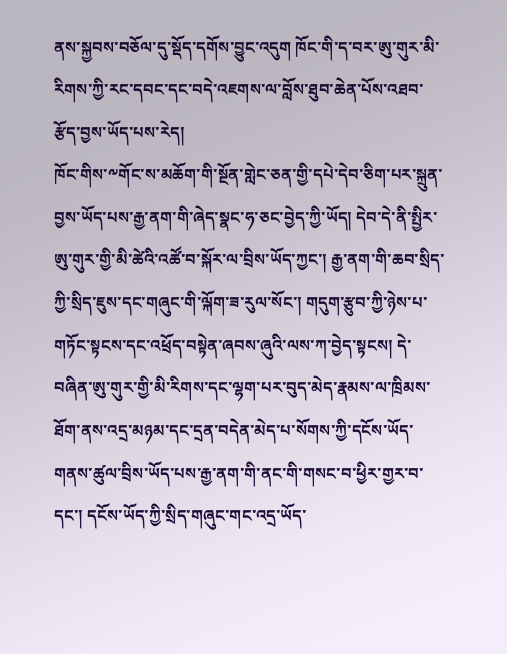ནས་སྐྱབས་བཅོལ་དུ་སྡོད་དགོས་བྱུང་འདུག ཁོང་གི་ད་བར་ཨུ་གུར་མི་རིགས་ཀྱི་རང་དབང་དང་བདེ་འཇགས་ལ་བློས་ཐུབ་ཆེན་པོས་འཐབ་རྩོད་བྱས་ཡོད་པས་རེད།
ཁོང་གིས་༸གོང་ས་མཆོག་གི་སྔོན་གླེང་ཅན་གྱི་དཔེ་དེབ་ཅིག་པར་སྐྲུན་བྱས་ཡོད་པས་རྒྱ་ནག་གི་ཞེད་སྣང་ཧ་ཅང་བྱེད་ཀྱི་ཡོད། དེབ་དེ་ནི་སྤྱིར་ཨུ་གུར་གྱི་མི་ཚེའི་འཚོ་བ་སྐོར་ལ་བྲིས་ཡོད་ཀྱང་། རྒྱ་ནག་གི་ཆབ་སྲིད་ཀྱི་སྲིད་ཇུས་དང་གཞུང་གི་ལྐོག་ཟ་རུལ་སོང་། གདུག་རྩུབ་ཀྱི་ཉེས་པ་གཏོང་སྟངས་དང་འཕྲོད་བསྟེན་ཞབས་ཞུའི་ལས་ཀ་བྱེད་སྟངས། དེ་བཞིན་ཨུ་གུར་གྱི་མི་རིགས་དང་ལྷག་པར་བུད་མེད་རྣམས་ལ་ཁྲིམས་ཐོག་ནས་འདྲ་མཉམ་དང་དྲན་བདེན་མེད་པ་སོགས་ཀྱི་དངོས་ཡོད་གནས་ཚུལ་བྲིས་ཡོད་པས་རྒྱ་ནག་གི་ནང་གི་གསང་བ་ཕྱིར་གྱར་བ་དང་། དངོས་ཡོད་ཀྱི་སྲིད་གཞུང་གང་འདྲ་ཡོད་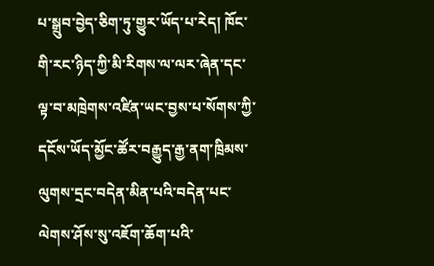པ་སྒྲུབ་བྱེད་ཅིག་ཏུ་གྱུར་ཡོད་པ་རེད། ཁོང་གི་རང་ཉིད་ཀྱི་མི་རིགས་ལ་ལར་ཞེན་དང་ལྟ་བ་མཁྲེགས་འཛིན་ཡང་བྱས་པ་སོགས་ཀྱི་དངོས་ཡོད་མྱོང་ཚོར་བརྒྱུད་རྒྱ་ནག་ཁྲིམས་ལུགས་དྲང་བདེན་མིན་པའི་བདེན་པང་ལེགས་ཤོས་སུ་འཇོག་ཆོག་པའི་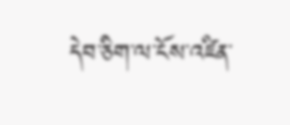དེབ་ཅིག་ལ་ངོས་འཛིན་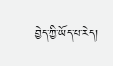བྱེད་ཀྱི་ཡོད་པ་རེད།